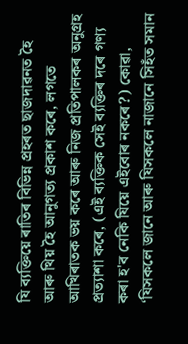যি ব্যক্তিয়ে ৰাতিৰ বিভিন্ন প্ৰহৰত ছাজদাৱনত হৈ আৰু থিয় হৈ আনুগত্য প্ৰকাশ কৰে, লগতে আখিৰাতক ভয় কৰে আৰু নিজ প্ৰতিপালকৰ অনুগ্ৰহ প্ৰত্যাশা কৰে, (এই ব্যক্তিক সেই ব্যক্তিৰ দৰে গণ্য কৰা হ'ব নেকি যিয়ে এইবোৰ নকৰে?) কোৱা, ‘যিসকলে জানে আৰু যিসকলে নাজানে সিহঁত সমান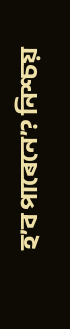হ’ব পাৰেনে’? নিশ্চয়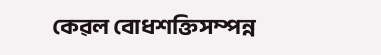কেৱল বোধশক্তিসম্পন্ন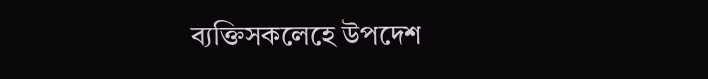ব্যক্তিসকলেহে উপদেশ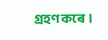গ্ৰহণ কৰে।